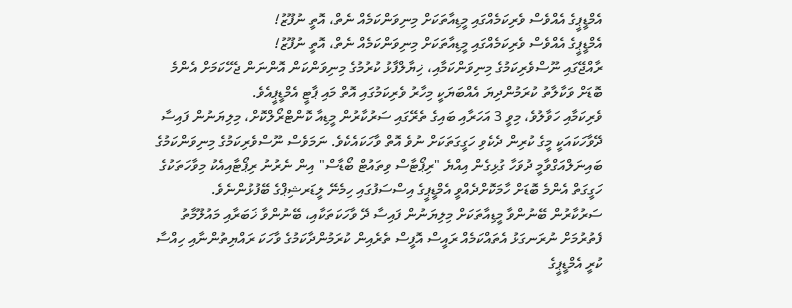އެމްޑީޕީގެ އެއްވެސް ވެރިކަމެއްގައި މީޑިއާތަކަށް މިނިވަންކަމެއް ނެތް، އޮތީ ނުފޫޒު!
އެމްޑީޕީގެ އެއްވެސް ވެރިކަމެއްގައި މީޑިއާތަކަށް މިނިވަންކަމެއް ނެތް، އޮތީ ނުފޫޒު!
ރާއްޖޭގައި ނޫސްވެރިކަމުގެ މިނިވަންކަމާއި، ޚިޔާލްފާޅު ކުރުމުގެ މިނިވަންކަން އޮންނަން ޖެހޭކަމަށް އެންމެ ބޮޑަށް ވަކާލާތު ކުރަމުންދިޔަ އެއްބަޔަކީ މިހާރު ވެރިކަމުގައި އޮތް މައި ޕާޓީ އެމްޑީޕީއެވެ.
ވެރިކަމާއި ހަވާލުވެ، މިވީ 3 އަހަރާއި ބައިގެ ތެރޭގައި ސަރުކާރުން މީޑިއާ ކޮންޓްރޯލްކޮށް، މިލިޔަނުން ފައިސާ ދޭވާހަކައަކީ މީގެ ކުރިން ދެކެވި ހަގީގަތަކަށް ނުވެ އޮތް ވާހަކައެކެވެ. ނަމަވެސް ނޫސްވެރިކަމުގެ މިނިވަންކަމުގެ ބައިނަލްއަގްވާމީ ދުވަހާ ގުޅިގެން އިއްޔެ "ރިޕޯޓާސް ވިތައުޓް ބޯޑާސް" އިން ނެރުނު ރިޕޯޓާއިއެކު މިވާހަތަކުގެ ހަގީގަތް އެންމެ ބޮޑަށް ހާމަކޮށްދެއްވީ އެމްޑީޕީގެ އިސްސަފުގައި ހިމެނޭ ލީޑަރޝިޕްގެ ބޭފުޅުންނެވެ.
ސަރުކާރުން ބޭނުންވާ މީޑިއާތަކަށް މިލިޔަނުން ފައިސާ ދޭ ވާހަކަތަކާއި، ބޭނުންވާ ޚަބަރާއި މައުލޫމާތު ފެތުރުމަށް ނުރަނގަޅު އެތައްކަމެއް ރައީސް އޮފީސް ތެރެއިން ކުރަމުންދާކަމުގެ ވާހަކަ ރައްޔިތުންނާއި ހިއްސާ ކުރީ އެމްޑީޕީގެ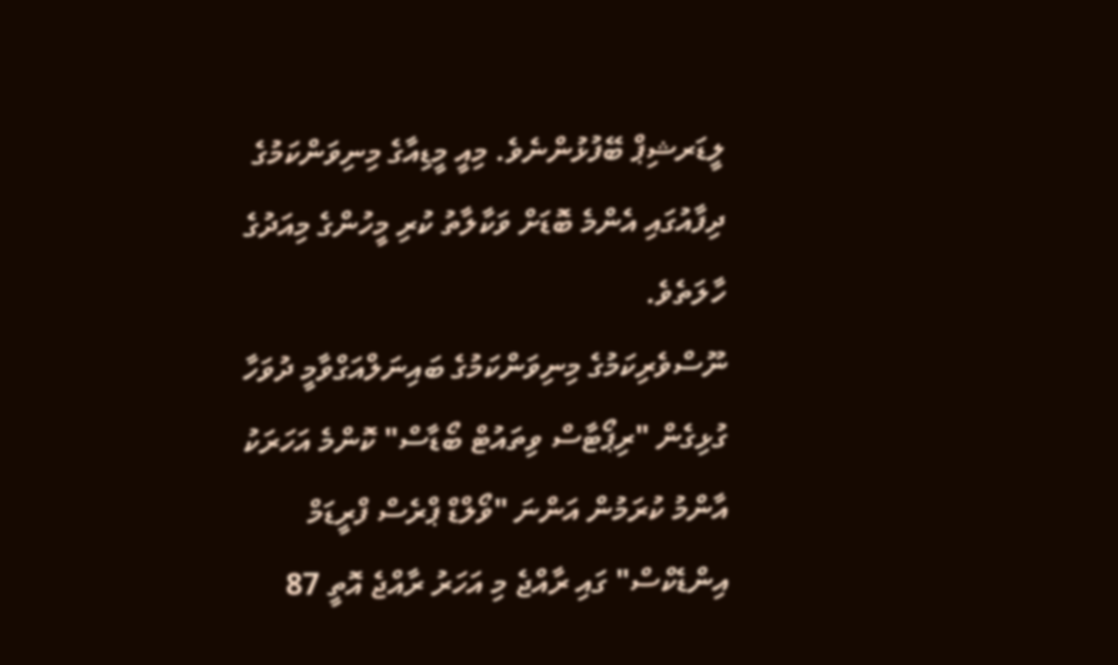ލީޑަރޝިޕް ބޭފުޅުންނެވެ. މިއީ މީޑިއާގެ މިނިވަންކަމުގެ ދިފާއުގައި އެންމެ ބޮޑަށް ވަކާލާތު ކުރި މީހުންގެ މިއަދުގެ ހާލަތެވެ.
ނޫސްވެރިކަމުގެ މިނިވަންކަމުގެ ބައިނަލްއަގްވާމީ ދުވަހާ ގުޅިގެން "ރިޕޯޓާސް ވިތައުޓް ބޯޑާސް" ކޮންމެ އަހަރަކު އާންމު ކުރަމުން އަންނަ "ވޯލްޑް ޕްރެސް ފްރީޑަމް އިންޑެކްސް" ގައި ރާއްޖެ މި އަހަރު ރާއްޖެ އޮތީ 87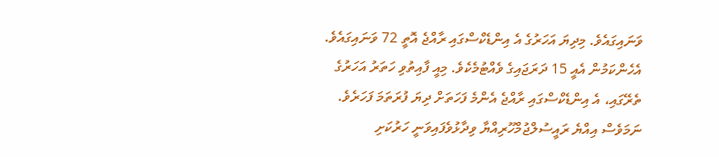ވަނައިގައެވެ. މިދިޔަ އަހަރުގެ އެ އިންޑެކްސްގައި ރާއްޖެ އޮތީ 72 ވަނައިގައެވެ. އެހެންކަމުން އެއީ 15 ދަރަޖައިގެ ވެއްޓުމެކެވެ. މިއީ ފާއިތުވި ހަތަރު އަހަރުގެ ތެރޭގައި، އެ އިންޑެކްސްގައި ރާއްޖެ އެންމެ ފަހަތަށް ދިޔަ ފުރަތަމަ ފަހަރެވެ.
ނަމަވެސް އިއްޔެ ރައީސުލްޖުމްހޫރިއްޔާ ވިދާޅުވެފައިވަނީ ހަރުކަށި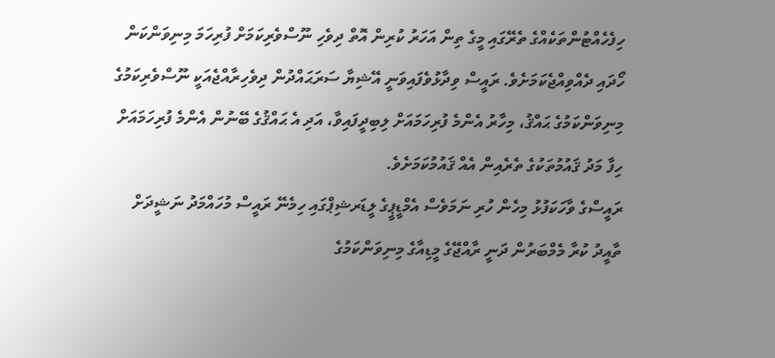ހިފެހެއްޓުންތަކެއްގެ ތެރޭގައި މީގެ ތިން އަހަރު ކުރިން އޮތް ދިވެހި ނޫސްވެރިކަމަށް ފުރިހަމަ މިނިވަންކަން ހޯދައި ދެއްވިއްޖެކަމަށެވެ. ރައީސް ވިދާޅުވެފައިވަނީ އޭޝިޔާ ސަރަޙައްދުން ދިވެހިރާއްޖެއަކީ ނޫސްވެރިކަމުގެ މިނިވަންކަމުގެ ޙައްޤު، މިހާރު އެންމެ ފުރިހަމައަށް ލިބިދީފައިވާ، އަދި އެ ޙައްޤުގެ ބޭނުން އެންމެ ފުރިހަމައަށް ހިފާ މަދު ޤައުމުތަކުގެ ތެރެއިން އެއް ޤައުމުކަމަށެވެ.
ރައީސްގެ ވާހަކަފުޅު މިހެން ހުރި ނަމަވެސް އެމްޑީޕީގެ ލީޑަރޝިޕްގައި ހިމެނޭ ރައީސް މުހައްމަދު ނަޝީދަށް ތާއީދު ކުރާ މެމްބަރުން ދަނީ ރާއްޖޭގެ މީޑިއާގެ މިނިވަންކަމުގެ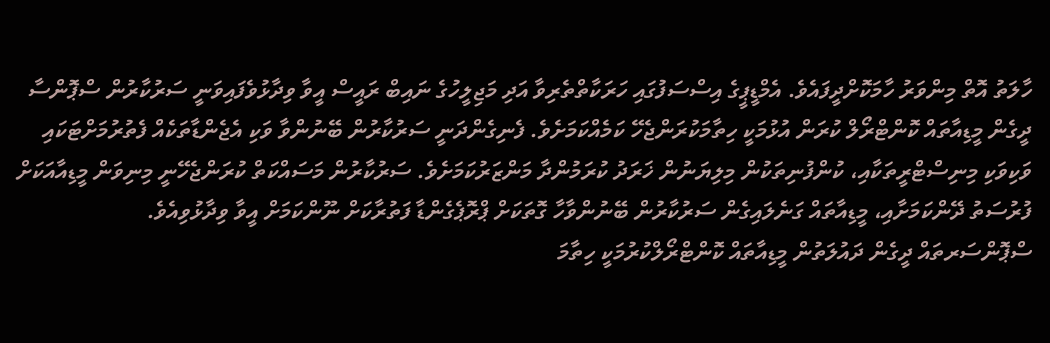ހާލަތު އޮތް މިންވަރު ހާމަކޮށްދީފައެވެ. އެމްޑީޕީގެ އިސްސަފުގައި ހަރަކާތްތެރިވާ އަދި މަޖިލީހުގެ ނައިބް ރައީސް އީވާ ވިދާޅުވެފައިވަނީ ސަރުކާރުން ސްޕޮންސާ ދީގެން މީޑިއާތައް ކޮންޓްރޯލް ކުރަން އުޅުމަކީ ހިތާމަކުރަންޖެހޭ ކަމެއްކަމަށެވެ. ފެނިގެންދަނީ ސަރުކާރުން ބޭނުންވާ ވަކި އެޖެންޑާތަކެއް ފެތުރުމަށްޓަކައި ވަކިވަކި މިނިސްޓްރީތަކާއި، ކުންފުނިތަކުން މިލިޔަނުން ޚަރަދު ކުރަމުންދާ މަންޒަރުކަމަށެވެ. ސަރުކާރުން މަސައްކަތް ކުރަންޖެހޭނީ މިނިވަން މީޑިއާއަކަށް ފުރުސަތު ދޭންކަމަށާއި، މީޑިއާތައް ގަނެލައިގެން ސަރުކާރުން ބޭނުންވާހާ ގޮތަކަށް ޕްރޮޕެގެންޑާ ފަތުރާކަށް ނޫންކަމަށް އީވާ ވިދާޅުވިއެވެ.
ސްޕޮންސަރތައް ދީގެން ދައުލަތުން މީޑިއާތައް ކޮންޓްރޯލްކުރުމަކީ ހިތާމަ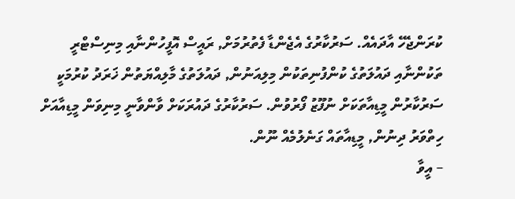ކުރަންޖެހޭ އާދައެއް. ސަރުކާރުގެ އެޖެންޑާ ފެތުރުމަށް, ރައީސް އޮފީހުންނާއި މިނިސްޓްރީ ތަކުންނާއި ދައުލަތުގެ ކުންފުނިތަކުން މިލިއަނުން, ދައުލަތުގެ މާލިއްޔަތުން ޚަރަދު ކުރުމަކީ ސަރުކާރުން މީޑިއާތަކަށް ނުފޫޒު ފޯރުވުން. ސަރުކާރުގެ ދައުރަކަށް ވާންވާނީ މިނިވަން މީޑިއާއަށް ހިތްވަރު ދިނުން, މީޑިއާތައް ގަނެލުމެއް ނޫން.
– އީވާ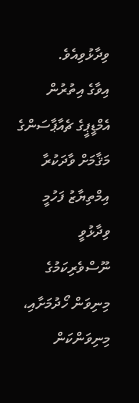ވިދާޅުވިއެވެ.
އިވާގެ އިތުރުން އެމްޑީޕީގެ ޗެއާޕާސަންގެ މަޤާމަށް ވާދަކުރާ އިމްތިޔާޒު ފަހުމީ ވިދާޅުވީ ނޫސްވެރިކަމުގެ މިނިވަން ހޯދުމަށާއި، މިނިވަންކަން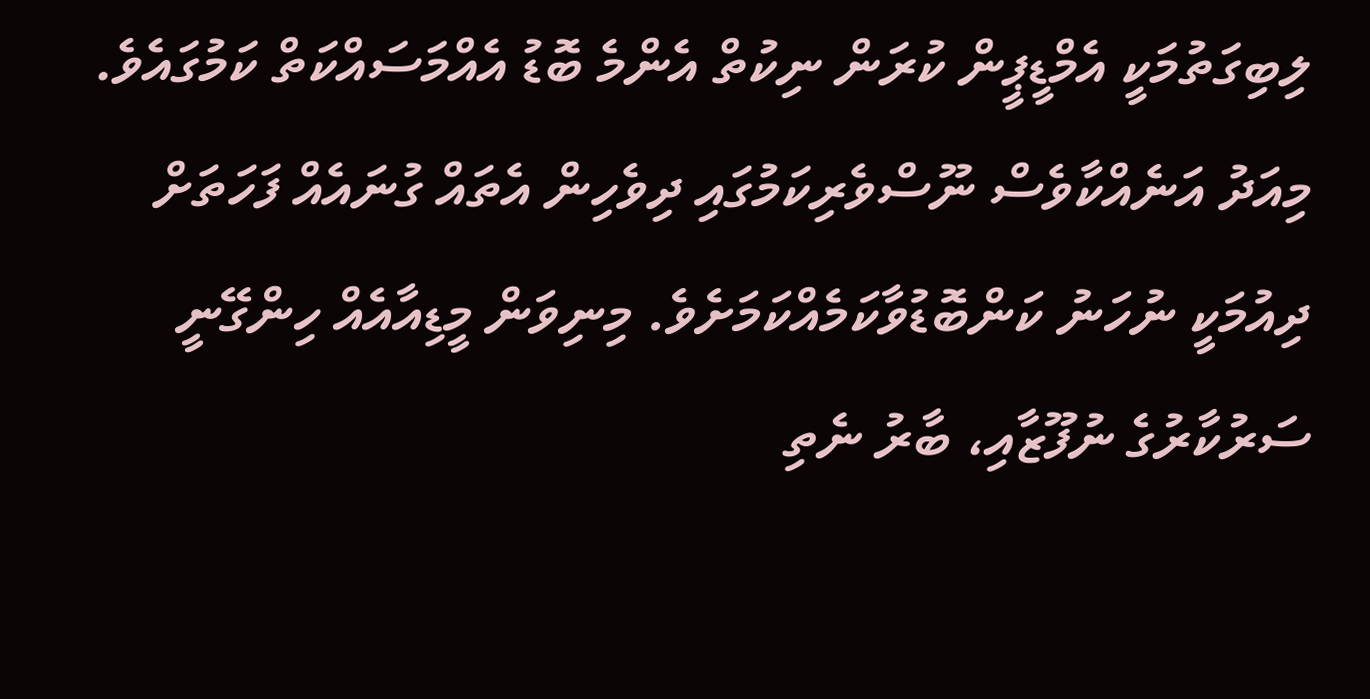ލިބިގަތުމަކީ އެމްޑީޕީން ކުރަން ނިކުތް އެންމެ ބޮޑު އެއްމަސައްކަތް ކަމުގައެވެ. މިއަދު އަނެއްކާވެސް ނޫސްވެރިކަމުގައި ދިވެހިން އެތައް ގުނައެއް ފަހަތަށް ދިއުމަކީ ނުހަނު ކަންބޮޑުވާކަމެއްކަމަށެވެ. މިނިވަން މީޑިއާއެއް ހިންގޭނީ ސަރުކާރުގެ ނުފޫޒާއި، ބާރު ނެތި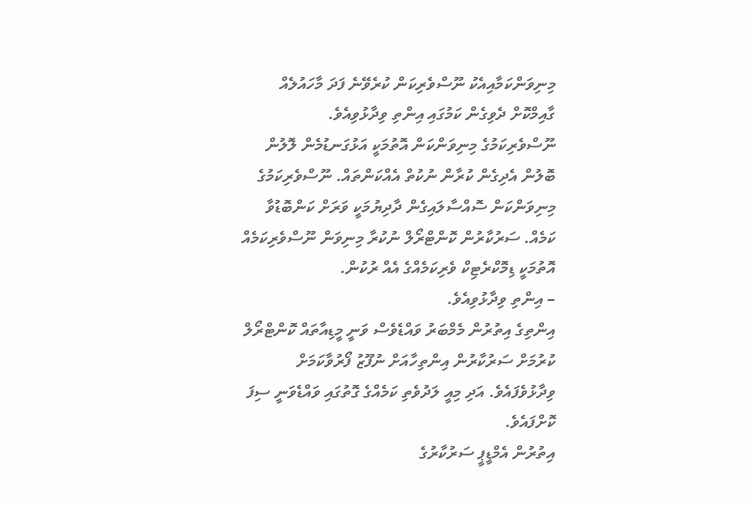މިނިވަންކަމާއިއެކު ނޫސްވެރިކަން ކުރެވޭނެ ފަދަ މާހައުލެއް ގާއިމްކޮށް ދެވިގެން ކަމުގައި އިންތި ވިދާޅުވިއެވެ.
ނޫސްވެރިކަމުގެ މިނިވަންކަން އޮތުމަކީ އަޅުގަނޑުމެން ލޮލުން ބޮލުން އެދިގެން ކުރާން ނުކުތް އެއްކަންތައް. ނޫސްވެރިކަމުގެ މިނިވަންކަން ސޮއްސާލައިގެން ދާދިޔުމަކީ ވަރަށް ކަންބޮޑުވާ ކަމެއް. ސަރުކާރުން ކޮންޓްރޯލް ނުކުރާ މިނިވަން ނޫސްވެރިކަމެއް އޮތުމަކީ ޑިމޮކްރެޓިކް ވެރިކަމެއްގެ އެއް ރުކުން.
– އިންތި ވިދާޅުވިއެވެ.
އިންތިގެ އިތުރުން މެމްބަރު ވައްޑެވެސް ވަނީ މީޑިއާތައް ކޮންޓްރޯލް ކުރުމަށް ސަރުކާރުން އިންތިހާއަށް ނުފޫޒު ފޯރުވާކަމަށް ވިދާޅުވެފައެވެ. އަދި މިއީ ލަދުވެތި ކަމެއްގެ ގޮތުގައި ވައްޑެވަނީ ސިފަ ކޮށްފައެވެ.
އިތުރުން އެމްޑީޕީ ސަރުކާރުގެ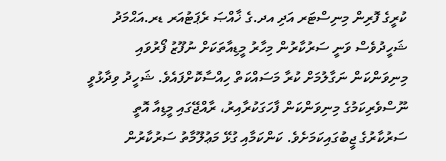ކުރީގެ ފޮރިން މިނިސްޓަރ އަދި އދ.ގެ ޚާއްޞަ ރެޕަޓުއަރ ޑރ.އަޙްމަދު ޝަހީދުވެސް ވަނީ ސަރުކާރުން މިހާރު މީޑިއާތަކަށް ނުފޫޒު ފޯރުވައި މިނިވަންކަން ނަގާލުމަށް ކުރާ މަސައްކަތް ހިއްސާކޮށްފައެވެ. ޝަހީދު ވިދާޅުވީ ނޫސްވެރިކަމުގެ މިނިވަންކަން ފާހަގަކުރާއިރު، ރާއްޖޭގައި މީޑިއާ އޮތީ ސަރުކާރުގެ ޖީބުގައިކަމަށެވެ. ކަންކަމާއި ގުޅޭ މަޢުލޫމާތު ސަރުކާރުން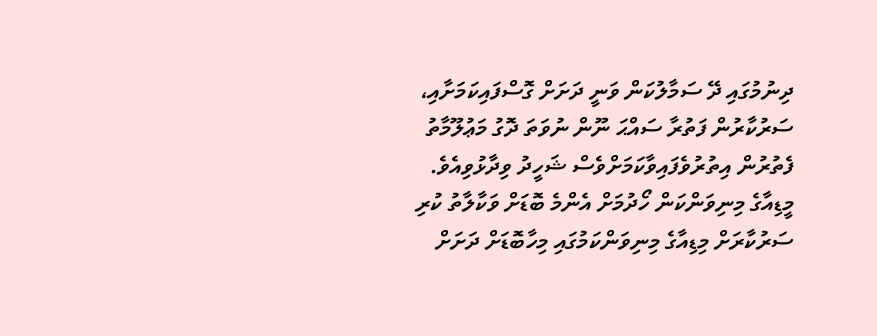ދިނުމުގައި ދޭ ސަމާލުކަން ވަނީ ދަށަށް ގޮސްފައިކަމަށާއި، ސަރުކާރުން ފަތުރާ ސައްޙަ ނޫން ނުވަތަ ދޮގު މަޢުލޫމާތު ފެތުރުން އިތުރުވެފައިވާކަމަށްވެސް ޝަހީދު ވިދާޅުވިއެވެ.
މީޑިއާގެ މިނިވަންކަން ހޯދުމަށް އެންމެ ބޮޑަށް ވަކާލާތު ކުރި ސަރުކާރަށް މިޑިއާގެ މިނިވަންކަމުގައި މިހާބޮޑަށް ދަށަށް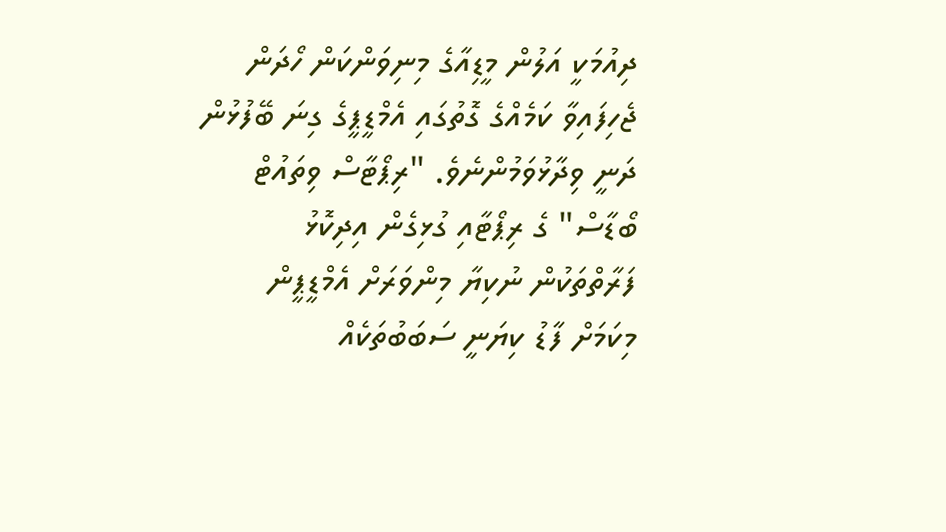ދިއުމަކީ އަލުން މީޑިއާގެ މިނިވަންކަން ހޯދަން ޖެހިފައިވާ ކަމެއްގެ ގޮތުގައި އެމްޑީޕީގެ ގިނަ ބޭފުޅުން ދަނީ ވިދާޅުވަމުންނެވެ. "ރިޕޯޓާސް ވިތައުޓް ބޯޑާސް" ގެ ރިޕޯޓާއި ގުޅިގެން އިދިކޮޅު ފަރާތްތަކުން ނުކިޔާ މިންވަރަށް އެމްޑީޕީން މިކަމަށް ފާޑު ކިޔަނީ ސަބަބުތަކެއް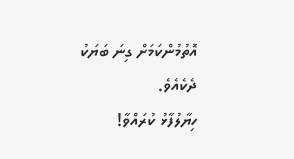އޮތުމުންކަމަށް ގިނަ ބަޔަކު ދެކެއެވެ.
ހިޔާލުފާޅު ކުރައްވާ!